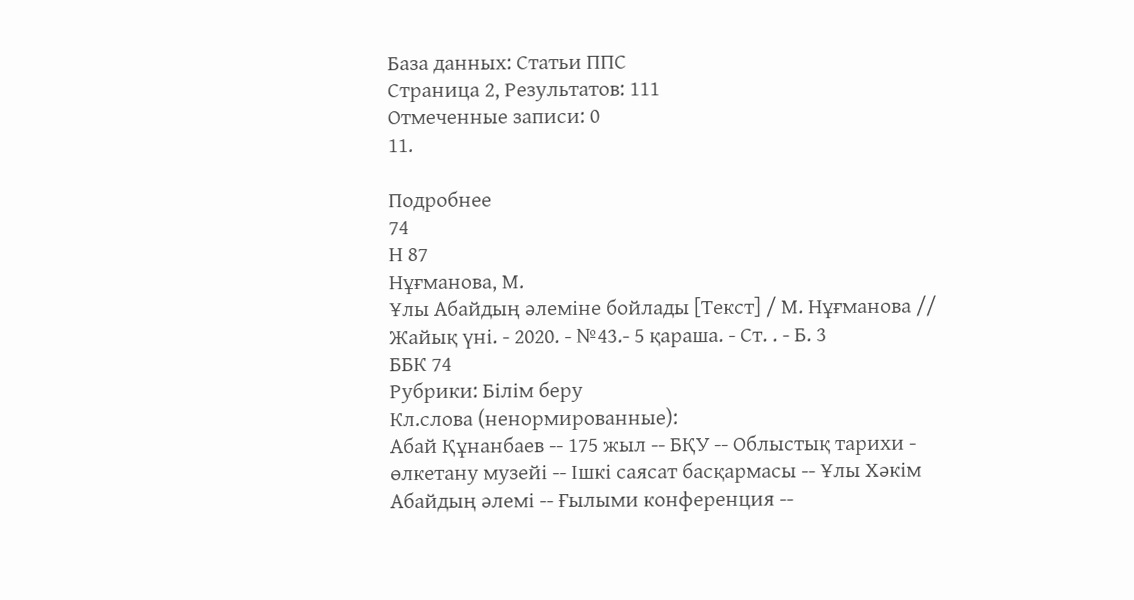База данных: Статьи ППС
Страница 2, Результатов: 111
Отмеченные записи: 0
11.

Подробнее
74
Н 87
Нұғманова, М.
Ұлы Абайдың әлеміне бойлады [Текст] / М. Нұғманова // Жайық үні. - 2020. - №43.- 5 қараша. - Ст. . - Б. 3
ББК 74
Рубрики: Білім беру
Кл.слова (ненормированные):
Абай Құнанбаев -- 175 жыл -- БҚУ -- Облыстық тарихи - өлкетану музейі -- Ішкі саясат басқармасы -- Ұлы Хәкім Абайдың әлемі -- Ғылыми конференция --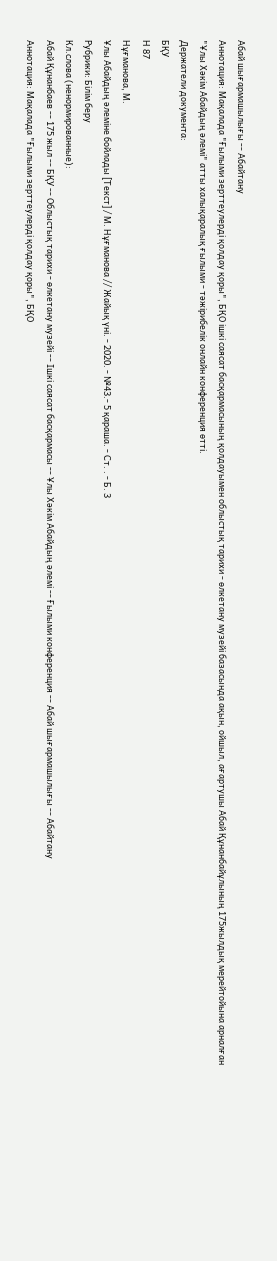Абай шығармашылығы -- Абайтану
Аннотация: Мақалада "Ғылыми зерттеулерді қолдау қоры", БҚО ішкі саясат басқармасының қолдауымен облыстық тарихи - өлкетану музейі базасында ақын, ойшыл, ағартушы Абай Құнанбайұлының 175жылдық мерейтойына арналған "Ұлы Хәкім Абайдың әлемі" атты халықаралық ғылыми - тәжірибелік онлайн конференция өтті.
Держатели документа:
БҚУ
Н 87
Нұғманова, М.
Ұлы Абайдың әлеміне бойлады [Текст] / М. Нұғманова // Жайық үні. - 2020. - №43.- 5 қараша. - Ст. . - Б. 3
Рубрики: Білім беру
Кл.слова (ненормированные):
Абай Құнанбаев -- 175 жыл -- БҚУ -- Облыстық тарихи - өлкетану музейі -- Ішкі саясат басқармасы -- Ұлы Хәкім Абайдың әлемі -- Ғылыми конференция -- Абай шығармашылығы -- Абайтану
Аннотация: Мақалада "Ғылыми зерттеулерді қолдау қоры", БҚО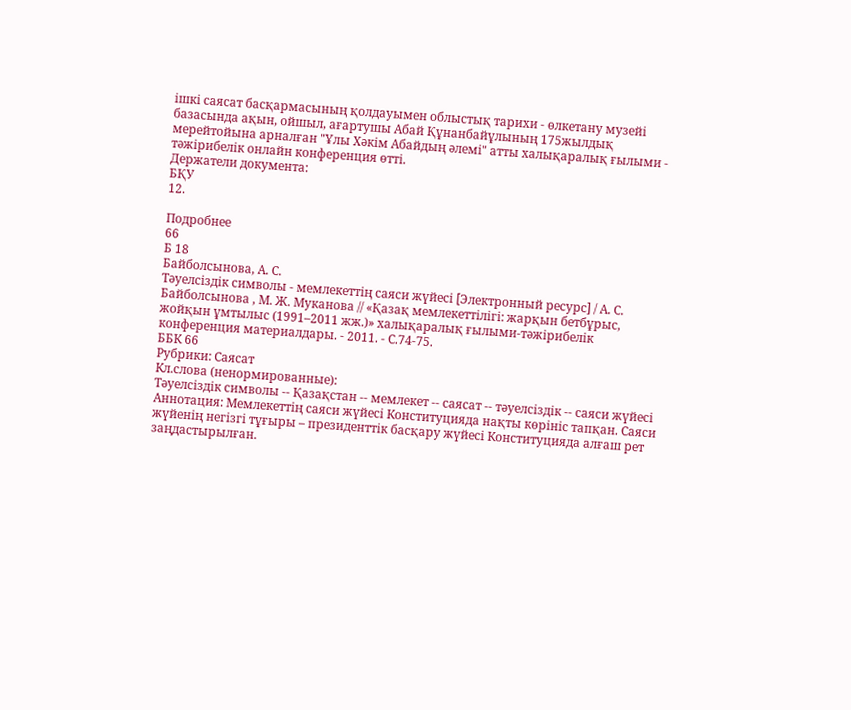ішкі саясат басқармасының қолдауымен облыстық тарихи - өлкетану музейі базасында ақын, ойшыл, ағартушы Абай Құнанбайұлының 175жылдық мерейтойына арналған "Ұлы Хәкім Абайдың әлемі" атты халықаралық ғылыми - тәжірибелік онлайн конференция өтті.
Держатели документа:
БҚУ
12.

Подробнее
66
Б 18
Байболсынова, А. С.
Тәуелсіздік символы - мемлекеттің саяси жүйесі [Электронный ресурс] / А. С. Байболсынова , М. Ж. Муканова // «Қазақ мемлекеттілігі: жарқын бетбұрыс, жойқын ұмтылыс (1991–2011 жж.)» халықаралық ғылыми-тәжірибелік конференция материалдары. - 2011. - С.74-75.
ББК 66
Рубрики: Саясат
Кл.слова (ненормированные):
Тәуелсіздік символы -- Қазақстан -- мемлекет -- саясат -- тәуелсіздік -- саяси жүйесі
Аннотация: Мемлекеттің саяси жүйесі Конституцияда нақты көрініс тапқан. Саяси жүйенің негізгі тұғыры – президенттік басқару жүйесі Конституцияда алғаш рет заңдастырылған.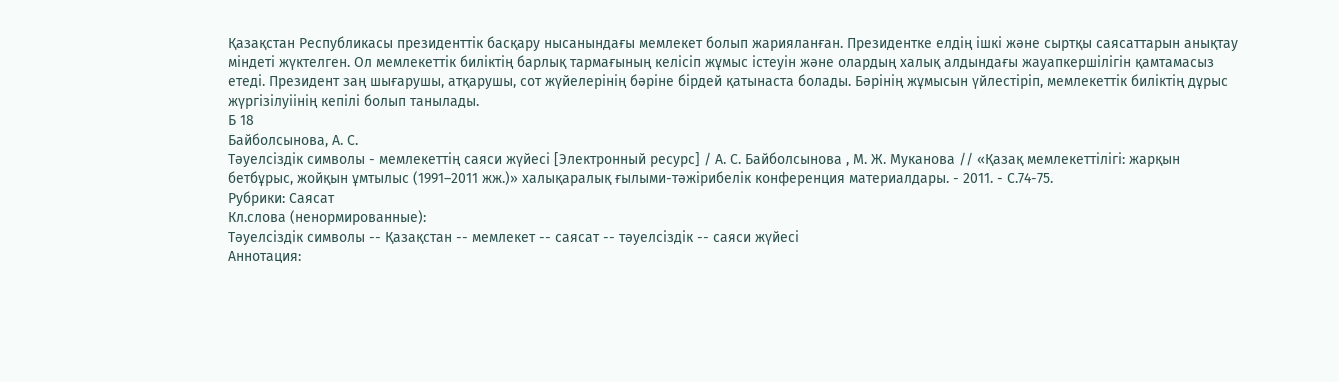Қазақстан Республикасы президенттік басқару нысанындағы мемлекет болып жарияланған. Президентке елдің ішкі және сыртқы саясаттарын анықтау міндеті жүктелген. Ол мемлекеттік биліктің барлық тармағының келісіп жұмыс істеуін және олардың халық алдындағы жауапкершілігін қамтамасыз етеді. Президент заң шығарушы, атқарушы, сот жүйелерінің бәріне бірдей қатынаста болады. Бәрінің жұмысын үйлестіріп, мемлекеттік биліктің дұрыс жүргізілуіінің кепілі болып танылады.
Б 18
Байболсынова, А. С.
Тәуелсіздік символы - мемлекеттің саяси жүйесі [Электронный ресурс] / А. С. Байболсынова , М. Ж. Муканова // «Қазақ мемлекеттілігі: жарқын бетбұрыс, жойқын ұмтылыс (1991–2011 жж.)» халықаралық ғылыми-тәжірибелік конференция материалдары. - 2011. - С.74-75.
Рубрики: Саясат
Кл.слова (ненормированные):
Тәуелсіздік символы -- Қазақстан -- мемлекет -- саясат -- тәуелсіздік -- саяси жүйесі
Аннотация: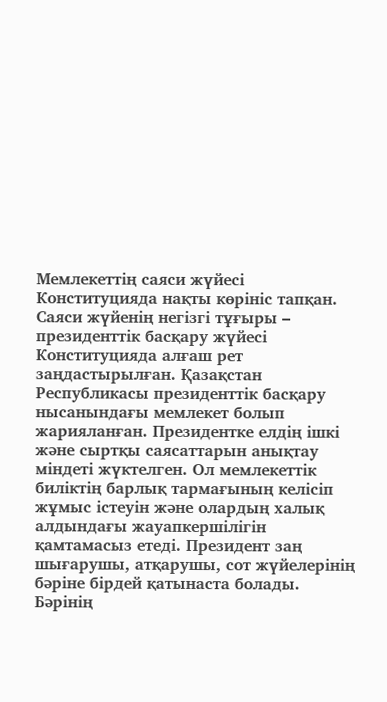Мемлекеттің саяси жүйесі Конституцияда нақты көрініс тапқан. Саяси жүйенің негізгі тұғыры – президенттік басқару жүйесі Конституцияда алғаш рет заңдастырылған. Қазақстан Республикасы президенттік басқару нысанындағы мемлекет болып жарияланған. Президентке елдің ішкі және сыртқы саясаттарын анықтау міндеті жүктелген. Ол мемлекеттік биліктің барлық тармағының келісіп жұмыс істеуін және олардың халық алдындағы жауапкершілігін қамтамасыз етеді. Президент заң шығарушы, атқарушы, сот жүйелерінің бәріне бірдей қатынаста болады. Бәрінің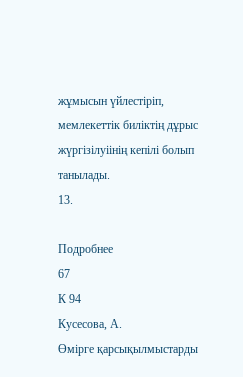жұмысын үйлестіріп, мемлекеттік биліктің дұрыс жүргізілуіінің кепілі болып танылады.
13.

Подробнее
67
К 94
Кусесова, А.
Өмірге қарсықылмыстарды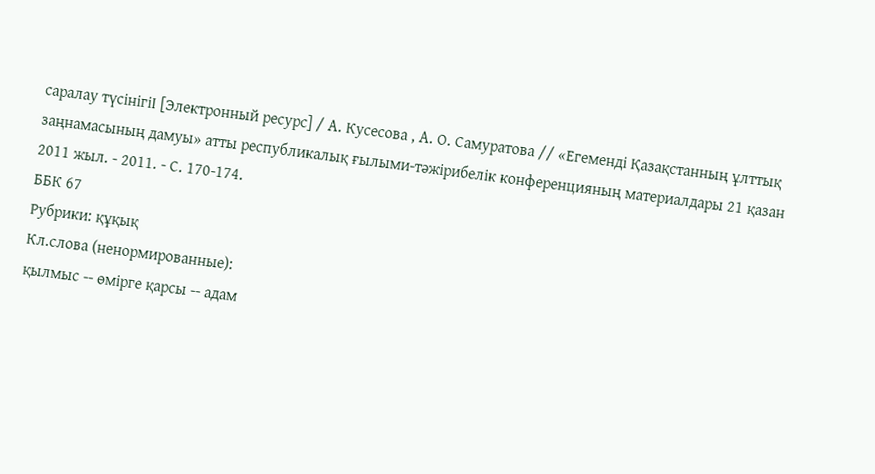саралау түсінігіІ [Электронный ресурс] / А. Кусесова , А. О. Самуратова // «Егеменді Қазақстанның ұлттық заңнамасының дамуы» атты республикалық ғылыми-тәжірибелік конференцияның материалдары 21 қазан 2011 жыл. - 2011. - С. 170-174.
ББК 67
Рубрики: құқық
Кл.слова (ненормированные):
қылмыс -- өмірге қарсы -- адам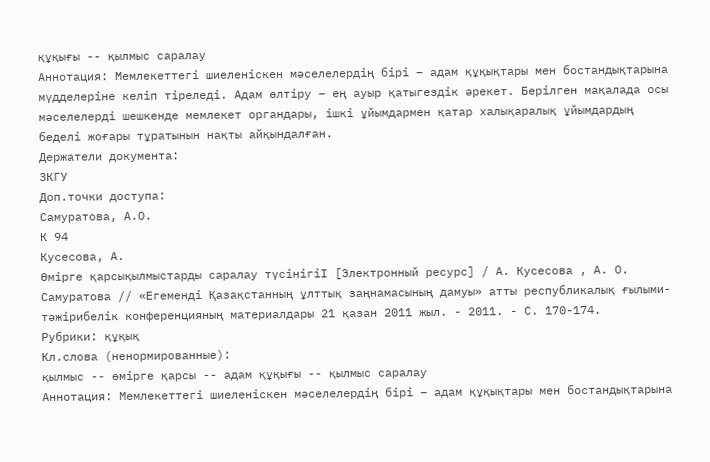құқығы -- қылмыс саралау
Аннотация: Мемлекеттегі шиеленіскен мәселелердің бірі – адам құқықтары мен бостандықтарына мүдделеріне келіп тіреледі. Адам өлтіру – ең ауыр қатыгездік әрекет. Берілген мақалада осы мәселелерді шешкенде мемлекет органдары, ішкі ұйымдармен қатар халықаралық ұйымдардың беделі жоғары тұратынын нақты айқындалған.
Держатели документа:
ЗКГУ
Доп.точки доступа:
Самуратова, А.О.
К 94
Кусесова, А.
Өмірге қарсықылмыстарды саралау түсінігіІ [Электронный ресурс] / А. Кусесова , А. О. Самуратова // «Егеменді Қазақстанның ұлттық заңнамасының дамуы» атты республикалық ғылыми-тәжірибелік конференцияның материалдары 21 қазан 2011 жыл. - 2011. - С. 170-174.
Рубрики: құқық
Кл.слова (ненормированные):
қылмыс -- өмірге қарсы -- адам құқығы -- қылмыс саралау
Аннотация: Мемлекеттегі шиеленіскен мәселелердің бірі – адам құқықтары мен бостандықтарына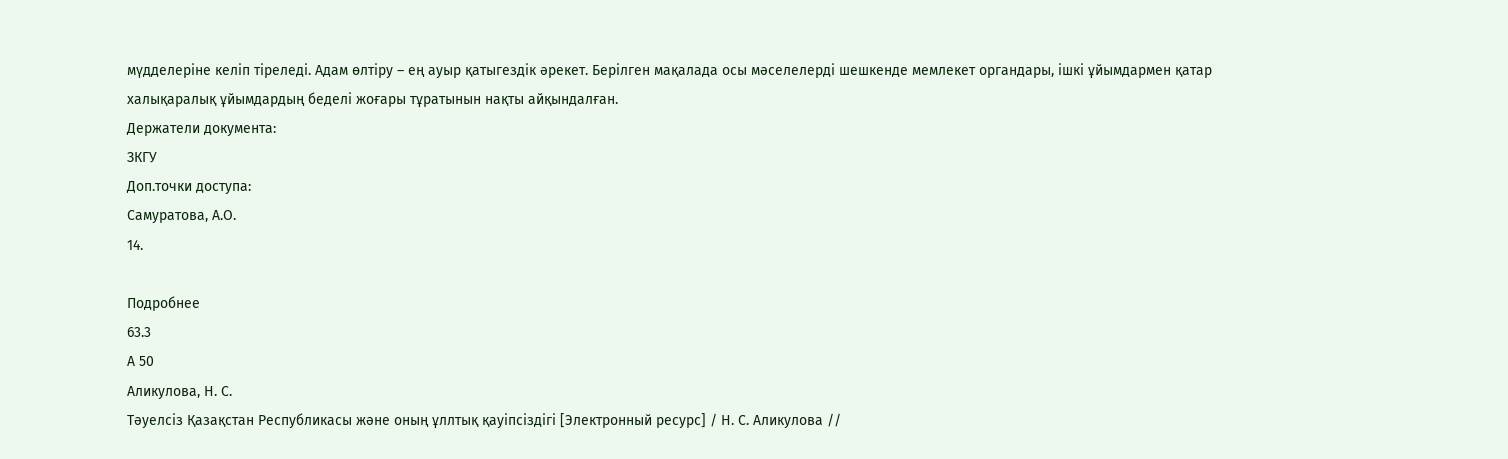мүдделеріне келіп тіреледі. Адам өлтіру – ең ауыр қатыгездік әрекет. Берілген мақалада осы мәселелерді шешкенде мемлекет органдары, ішкі ұйымдармен қатар халықаралық ұйымдардың беделі жоғары тұратынын нақты айқындалған.
Держатели документа:
ЗКГУ
Доп.точки доступа:
Самуратова, А.О.
14.

Подробнее
63.3
А 50
Аликулова, Н. С.
Тәуелсіз Қазақстан Республикасы және оның ұллтық қауіпсіздігі [Электронный ресурс] / Н. С. Аликулова //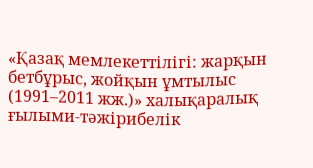«Қазақ мемлекеттілігі: жарқын бетбұрыс, жойқын ұмтылыс (1991–2011 жж.)» халықаралық ғылыми-тәжірибелік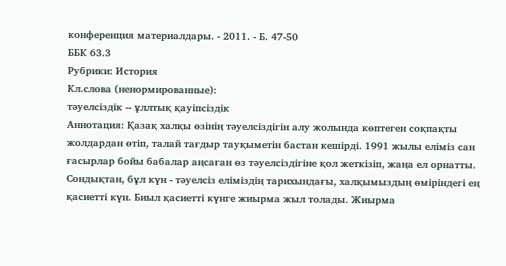конференция материалдары. - 2011. - Б. 47-50
ББК 63.3
Рубрики: История
Кл.слова (ненормированные):
тәуелсіздік -- ұллтық қауіпсіздік
Аннотация: Қазақ халқы өзінің тәуелсіздігін алу жолында көптеген соқпақты жолдардан өтіп, талай тағдыр тауқыметін бастан кешірді. 1991 жылы еліміз сан ғасырлар бойы бабалар аңсаған өз тәуелсіздігіне қол жеткізіп, жаңа ел орнатты. Сондықтан, бұл күн - тәуелсіз еліміздің тарихындағы, халқымыздың өміріндегі ең қасиетті күн. Биыл қасиетті күнге жиырма жыл толады. Жиырма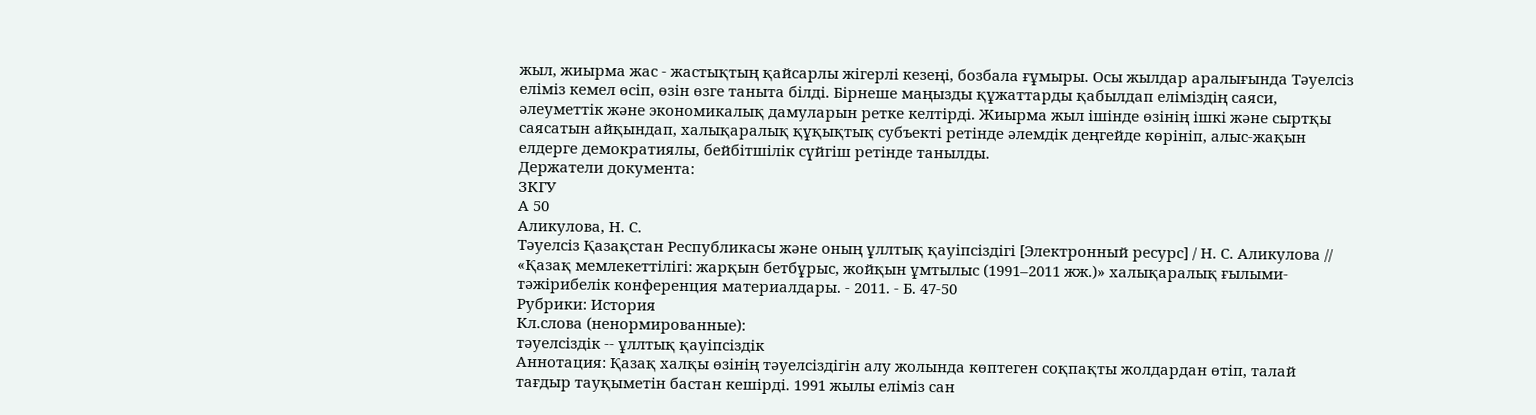жыл, жиырма жас - жастықтың қайсарлы жігерлі кезеңі, бозбала ғұмыры. Осы жылдар аралығында Тәуелсіз еліміз кемел өсіп, өзін өзге таныта білді. Бірнеше маңызды құжаттарды қабылдап еліміздің саяси, әлеуметтік және экономикалық дамуларын ретке келтірді. Жиырма жыл ішінде өзінің ішкі және сыртқы саясатын айқындап, халықаралық құқықтық субъекті ретінде әлемдік деңгейде көрініп, алыс-жақын елдерге демократиялы, бейбітшілік сүйгіш ретінде танылды.
Держатели документа:
ЗКГУ
А 50
Аликулова, Н. С.
Тәуелсіз Қазақстан Республикасы және оның ұллтық қауіпсіздігі [Электронный ресурс] / Н. С. Аликулова // «Қазақ мемлекеттілігі: жарқын бетбұрыс, жойқын ұмтылыс (1991–2011 жж.)» халықаралық ғылыми-тәжірибелік конференция материалдары. - 2011. - Б. 47-50
Рубрики: История
Кл.слова (ненормированные):
тәуелсіздік -- ұллтық қауіпсіздік
Аннотация: Қазақ халқы өзінің тәуелсіздігін алу жолында көптеген соқпақты жолдардан өтіп, талай тағдыр тауқыметін бастан кешірді. 1991 жылы еліміз сан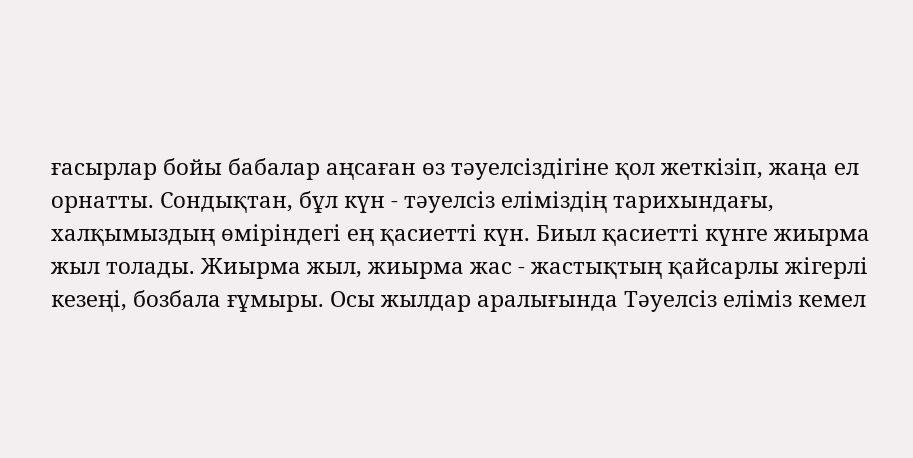ғасырлар бойы бабалар аңсаған өз тәуелсіздігіне қол жеткізіп, жаңа ел орнатты. Сондықтан, бұл күн - тәуелсіз еліміздің тарихындағы, халқымыздың өміріндегі ең қасиетті күн. Биыл қасиетті күнге жиырма жыл толады. Жиырма жыл, жиырма жас - жастықтың қайсарлы жігерлі кезеңі, бозбала ғұмыры. Осы жылдар аралығында Тәуелсіз еліміз кемел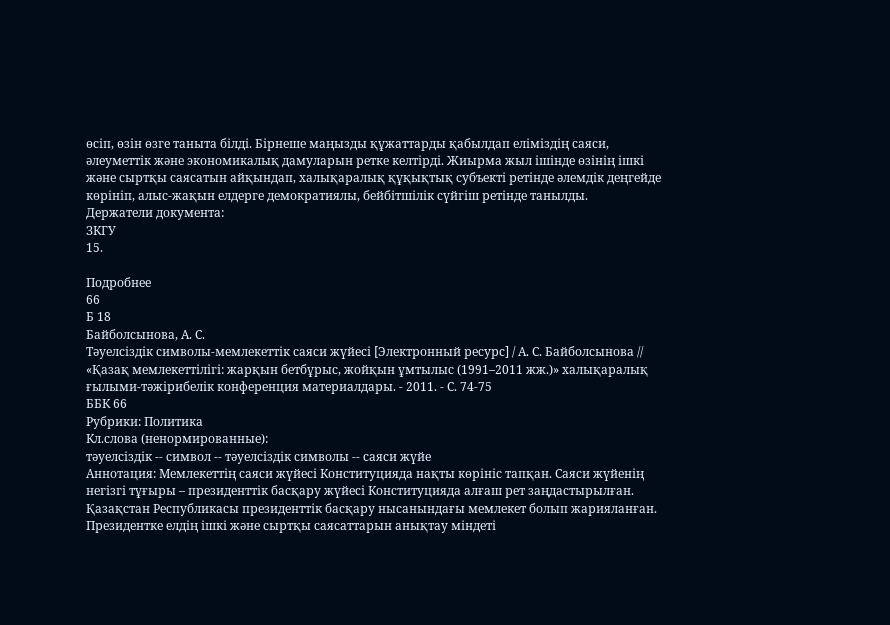өсіп, өзін өзге таныта білді. Бірнеше маңызды құжаттарды қабылдап еліміздің саяси, әлеуметтік және экономикалық дамуларын ретке келтірді. Жиырма жыл ішінде өзінің ішкі және сыртқы саясатын айқындап, халықаралық құқықтық субъекті ретінде әлемдік деңгейде көрініп, алыс-жақын елдерге демократиялы, бейбітшілік сүйгіш ретінде танылды.
Держатели документа:
ЗКГУ
15.

Подробнее
66
Б 18
Байболсынова, А. С.
Тәуелсіздік символы-мемлекеттік саяси жүйесі [Электронный ресурс] / А. С. Байболсынова // «Қазақ мемлекеттілігі: жарқын бетбұрыс, жойқын ұмтылыс (1991–2011 жж.)» халықаралық ғылыми-тәжірибелік конференция материалдары. - 2011. - С. 74-75
ББК 66
Рубрики: Политика
Кл.слова (ненормированные):
тәуелсіздік -- символ -- тәуелсіздік символы -- саяси жүйе
Аннотация: Мемлекеттің саяси жүйесі Конституцияда нақты көрініс тапқан. Саяси жүйенің негізгі тұғыры – президенттік басқару жүйесі Конституцияда алғаш рет заңдастырылған. Қазақстан Республикасы президенттік басқару нысанындағы мемлекет болып жарияланған. Президентке елдің ішкі және сыртқы саясаттарын анықтау міндеті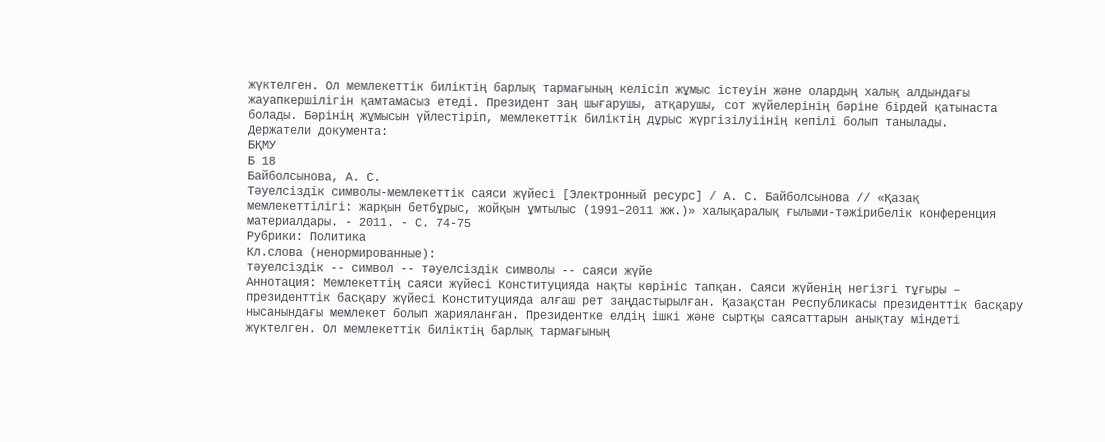жүктелген. Ол мемлекеттік биліктің барлық тармағының келісіп жұмыс істеуін және олардың халық алдындағы жауапкершілігін қамтамасыз етеді. Президент заң шығарушы, атқарушы, сот жүйелерінің бәріне бірдей қатынаста болады. Бәрінің жұмысын үйлестіріп, мемлекеттік биліктің дұрыс жүргізілуіінің кепілі болып танылады.
Держатели документа:
БҚМУ
Б 18
Байболсынова, А. С.
Тәуелсіздік символы-мемлекеттік саяси жүйесі [Электронный ресурс] / А. С. Байболсынова // «Қазақ мемлекеттілігі: жарқын бетбұрыс, жойқын ұмтылыс (1991–2011 жж.)» халықаралық ғылыми-тәжірибелік конференция материалдары. - 2011. - С. 74-75
Рубрики: Политика
Кл.слова (ненормированные):
тәуелсіздік -- символ -- тәуелсіздік символы -- саяси жүйе
Аннотация: Мемлекеттің саяси жүйесі Конституцияда нақты көрініс тапқан. Саяси жүйенің негізгі тұғыры – президенттік басқару жүйесі Конституцияда алғаш рет заңдастырылған. Қазақстан Республикасы президенттік басқару нысанындағы мемлекет болып жарияланған. Президентке елдің ішкі және сыртқы саясаттарын анықтау міндеті жүктелген. Ол мемлекеттік биліктің барлық тармағының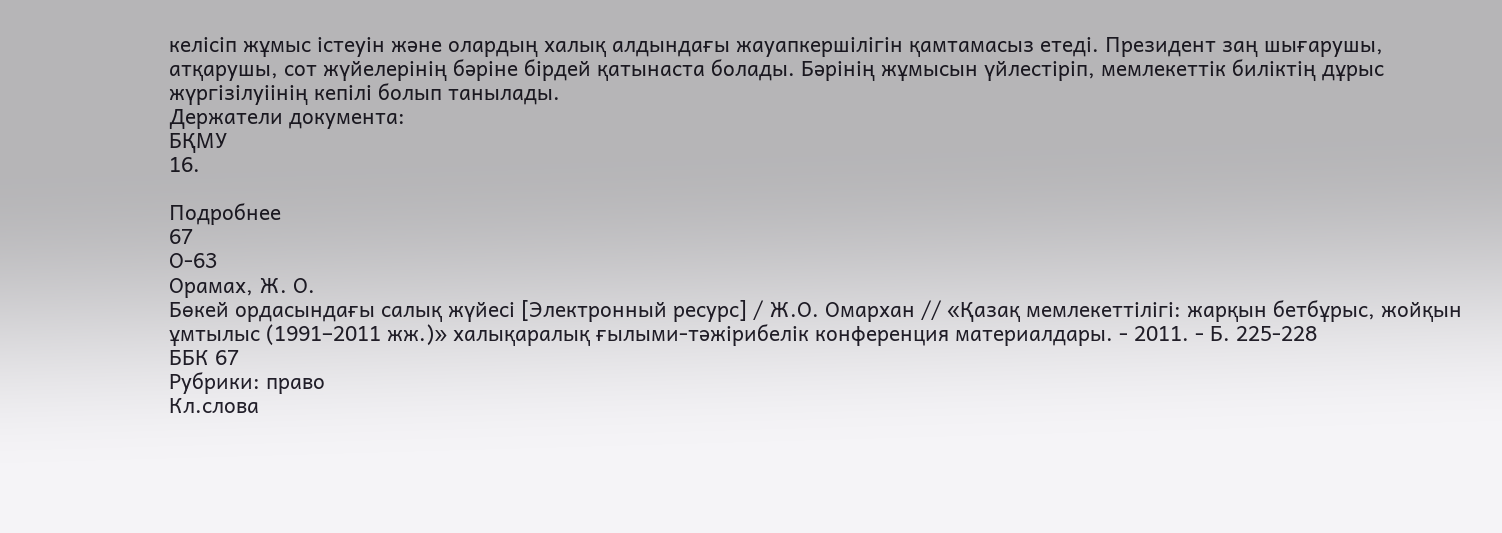келісіп жұмыс істеуін және олардың халық алдындағы жауапкершілігін қамтамасыз етеді. Президент заң шығарушы, атқарушы, сот жүйелерінің бәріне бірдей қатынаста болады. Бәрінің жұмысын үйлестіріп, мемлекеттік биліктің дұрыс жүргізілуіінің кепілі болып танылады.
Держатели документа:
БҚМУ
16.

Подробнее
67
О-63
Орамах, Ж. О.
Бөкей ордасындағы салық жүйесі [Электронный ресурс] / Ж.О. Омархан // «Қазақ мемлекеттілігі: жарқын бетбұрыс, жойқын ұмтылыс (1991–2011 жж.)» халықаралық ғылыми-тәжірибелік конференция материалдары. - 2011. - Б. 225-228
ББК 67
Рубрики: право
Кл.слова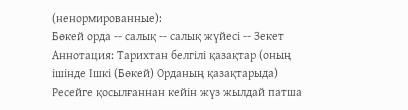(ненормированные):
Бөкей орда -- салық -- салық жүйесі -- Зекет
Аннотация: Тарихтан белгілі қазақтар (оның ішінде Ішкі (Бөкей) Орданың қазақтарыда) Ресейге қосылғаннан кейін жүз жылдай патша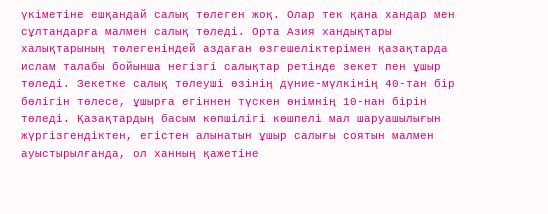үкіметіне ешқандай салық төлеген жоқ. Олар тек қана хандар мен сұлтандарға малмен салық төледі. Орта Азия хандықтары халықтарының төлегеніндей аздаған өзгешеліктерімен қазақтарда ислам талабы бойынша негізгі салықтар ретінде зекет пен ұшыр төледі. Зекетке салық төлеуші өзінің дүние-мүлкінің 40-тан бір бөлігін төлесе, ұшырға егіннен түскен өнімнің 10-нан бірін төледі. Қазақтардың басым көпшілігі көшпелі мал шаруашылығын жүргізгендіктен, егістен алынатын ұшыр салығы соятын малмен ауыстырылғанда, ол ханның қажетіне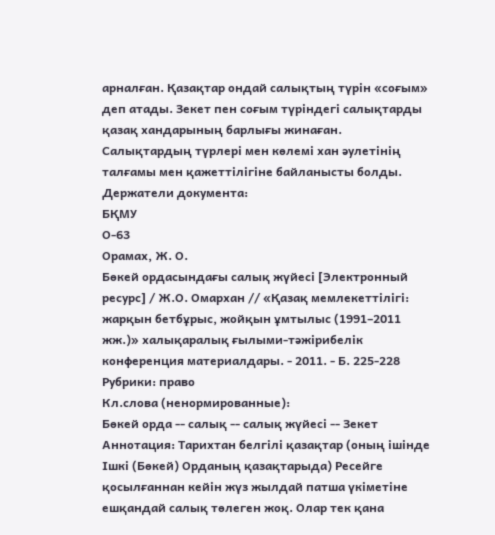арналған. Қазақтар ондай салықтың түрін «соғым» деп атады. Зекет пен соғым түріндегі салықтарды қазақ хандарының барлығы жинаған. Салықтардың түрлері мен көлемі хан әулетінің талғамы мен қажеттілігіне байланысты болды.
Держатели документа:
БҚМУ
О-63
Орамах, Ж. О.
Бөкей ордасындағы салық жүйесі [Электронный ресурс] / Ж.О. Омархан // «Қазақ мемлекеттілігі: жарқын бетбұрыс, жойқын ұмтылыс (1991–2011 жж.)» халықаралық ғылыми-тәжірибелік конференция материалдары. - 2011. - Б. 225-228
Рубрики: право
Кл.слова (ненормированные):
Бөкей орда -- салық -- салық жүйесі -- Зекет
Аннотация: Тарихтан белгілі қазақтар (оның ішінде Ішкі (Бөкей) Орданың қазақтарыда) Ресейге қосылғаннан кейін жүз жылдай патша үкіметіне ешқандай салық төлеген жоқ. Олар тек қана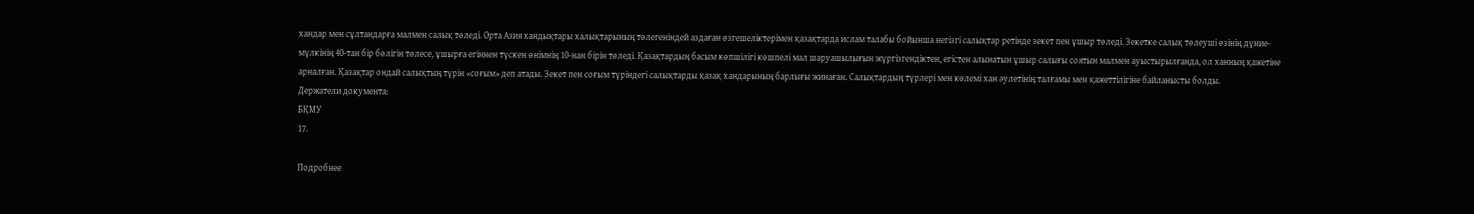хандар мен сұлтандарға малмен салық төледі. Орта Азия хандықтары халықтарының төлегеніндей аздаған өзгешеліктерімен қазақтарда ислам талабы бойынша негізгі салықтар ретінде зекет пен ұшыр төледі. Зекетке салық төлеуші өзінің дүние-мүлкінің 40-тан бір бөлігін төлесе, ұшырға егіннен түскен өнімнің 10-нан бірін төледі. Қазақтардың басым көпшілігі көшпелі мал шаруашылығын жүргізгендіктен, егістен алынатын ұшыр салығы соятын малмен ауыстырылғанда, ол ханның қажетіне арналған. Қазақтар ондай салықтың түрін «соғым» деп атады. Зекет пен соғым түріндегі салықтарды қазақ хандарының барлығы жинаған. Салықтардың түрлері мен көлемі хан әулетінің талғамы мен қажеттілігіне байланысты болды.
Держатели документа:
БҚМУ
17.

Подробнее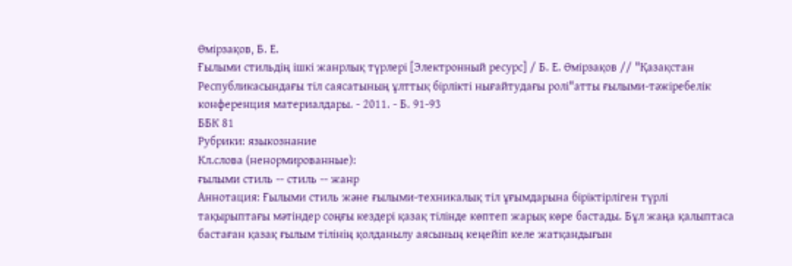Өмірзақов, Б. Е.
Ғылыми стильдің ішкі жанрлық түрлері [Электронный ресурс] / Б. Е. Өмірзақов // "Қазақстан Республикасындағы тіл саясатының ұлттық бірлікті нығайтудағы ролі"атты ғылыми-тәжіребелік конференция материалдары. - 2011. - Б. 91-93
ББК 81
Рубрики: языкознание
Кл.слова (ненормированные):
ғылыми стиль -- стиль -- жанр
Аннотация: Ғылыми стиль және ғылыми-техникалық тіл ұғымдарына біріктірліген түрлі тақырыптағы мәтіндер соңғы кездері қазақ тілінде көптеп жарық көре бастады. Бұл жаңа қалыптаса бастаған қазақ ғылым тілінің қолданылу аясының кеңейіп келе жатқандығын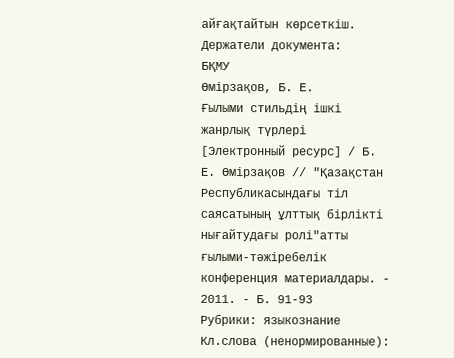айғақтайтын көрсеткіш.
Держатели документа:
БҚМУ
Өмірзақов, Б. Е.
Ғылыми стильдің ішкі жанрлық түрлері [Электронный ресурс] / Б. Е. Өмірзақов // "Қазақстан Республикасындағы тіл саясатының ұлттық бірлікті нығайтудағы ролі"атты ғылыми-тәжіребелік конференция материалдары. - 2011. - Б. 91-93
Рубрики: языкознание
Кл.слова (ненормированные):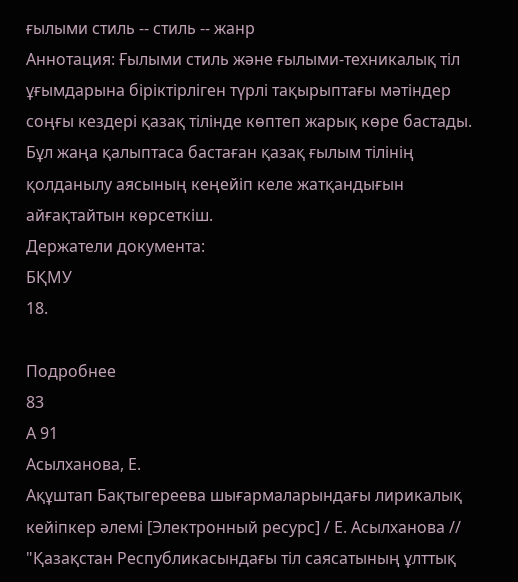ғылыми стиль -- стиль -- жанр
Аннотация: Ғылыми стиль және ғылыми-техникалық тіл ұғымдарына біріктірліген түрлі тақырыптағы мәтіндер соңғы кездері қазақ тілінде көптеп жарық көре бастады. Бұл жаңа қалыптаса бастаған қазақ ғылым тілінің қолданылу аясының кеңейіп келе жатқандығын айғақтайтын көрсеткіш.
Держатели документа:
БҚМУ
18.

Подробнее
83
А 91
Асылханова, Е.
Ақұштап Бақтыгереева шығармаларындағы лирикалық кейіпкер әлемі [Электронный ресурс] / Е. Асылханова // "Қазақстан Республикасындағы тіл саясатының ұлттық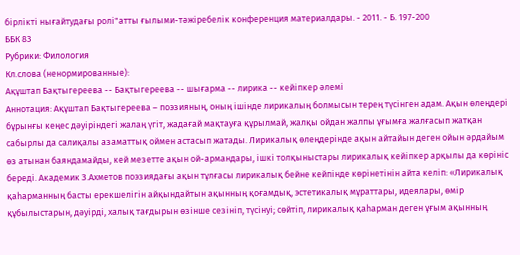бірлікті нығайтудағы ролі"атты ғылыми-тәжіребелік конференция материалдары. - 2011. - Б. 197-200
ББК 83
Рубрики: Филология
Кл.слова (ненормированные):
Ақұштап Бақтыгереева -- Бақтыгереева -- шығарма -- лирика -- кейіпкер әлемі
Аннотация: Ақұштап Бақтыгереева – поэзияның, оның ішінде лирикалың болмысын терең түсінген адам. Ақын өлеңдері бұрынғы кеңес дәуіріндегі жалаң үгіт, жадағай мақтауға құрылмай, жалқы ойдан жалпы ұғымға жалғасып жатқан сабырлы да салиқалы азаматтық оймен астасып жатады. Лирикалық өлеңдерінде ақын айтайын деген ойын әрдайым өз атынан баяндамайды, кей мезетте ақын ой-армандары, ішкі толқыныстары лирикалық кейіпкер арқылы да көрініс береді. Академик З.Ахметов поэзиядағы ақын тұлғасы лирикалық бейне кейпінде көрінетінін айта келіп: «Лирикалық қаһарманның басты ерекшелігін айқындайтын ақынның қоғамдық, эстетикалық мұраттары, идеялары, өмір құбылыстарын, дәуірді, халық тағдырын өзінше сезініп, түсінуі; сөйтіп, лирикалық қаһарман деген ұғым ақынның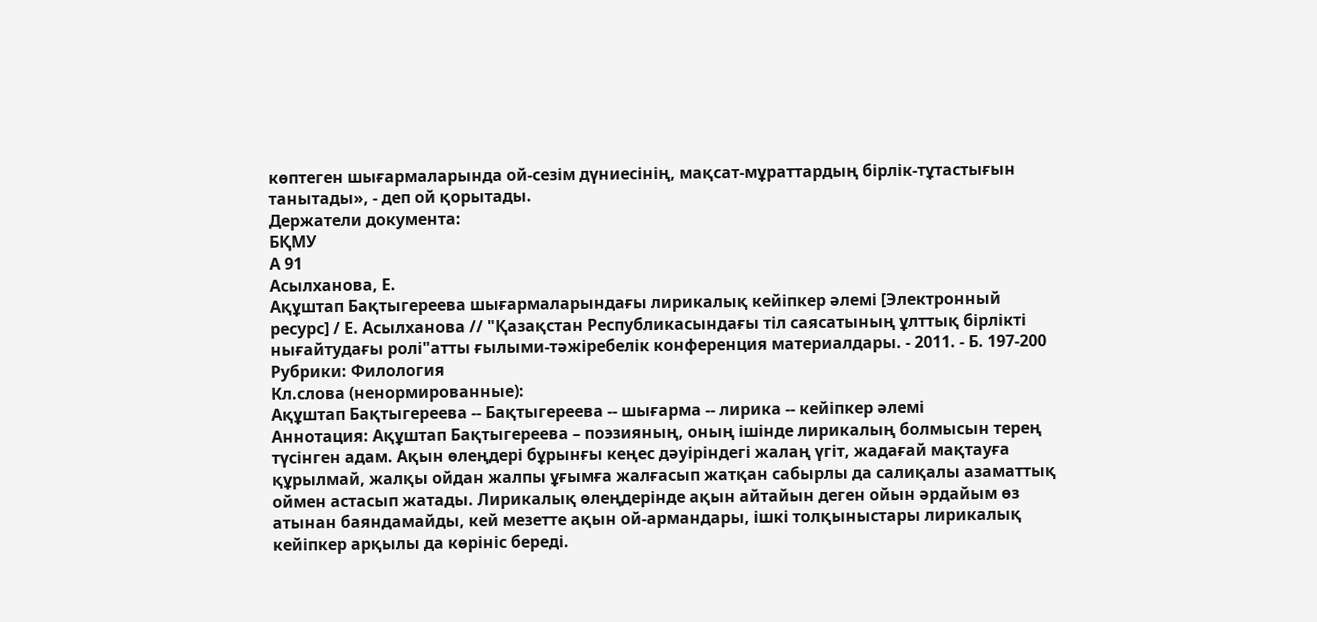көптеген шығармаларында ой-сезім дүниесінің, мақсат-мұраттардың бірлік-тұтастығын танытады», - деп ой қорытады.
Держатели документа:
БҚМУ
А 91
Асылханова, Е.
Ақұштап Бақтыгереева шығармаларындағы лирикалық кейіпкер әлемі [Электронный ресурс] / Е. Асылханова // "Қазақстан Республикасындағы тіл саясатының ұлттық бірлікті нығайтудағы ролі"атты ғылыми-тәжіребелік конференция материалдары. - 2011. - Б. 197-200
Рубрики: Филология
Кл.слова (ненормированные):
Ақұштап Бақтыгереева -- Бақтыгереева -- шығарма -- лирика -- кейіпкер әлемі
Аннотация: Ақұштап Бақтыгереева – поэзияның, оның ішінде лирикалың болмысын терең түсінген адам. Ақын өлеңдері бұрынғы кеңес дәуіріндегі жалаң үгіт, жадағай мақтауға құрылмай, жалқы ойдан жалпы ұғымға жалғасып жатқан сабырлы да салиқалы азаматтық оймен астасып жатады. Лирикалық өлеңдерінде ақын айтайын деген ойын әрдайым өз атынан баяндамайды, кей мезетте ақын ой-армандары, ішкі толқыныстары лирикалық кейіпкер арқылы да көрініс береді.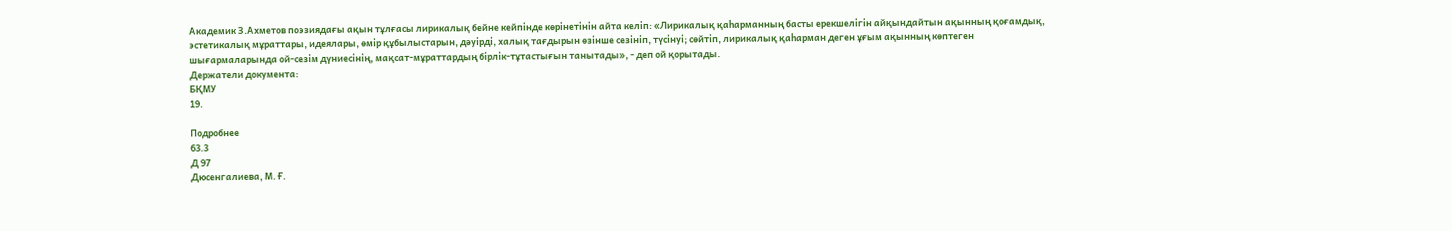Академик З.Ахметов поэзиядағы ақын тұлғасы лирикалық бейне кейпінде көрінетінін айта келіп: «Лирикалық қаһарманның басты ерекшелігін айқындайтын ақынның қоғамдық, эстетикалық мұраттары, идеялары, өмір құбылыстарын, дәуірді, халық тағдырын өзінше сезініп, түсінуі; сөйтіп, лирикалық қаһарман деген ұғым ақынның көптеген шығармаларында ой-сезім дүниесінің, мақсат-мұраттардың бірлік-тұтастығын танытады», - деп ой қорытады.
Держатели документа:
БҚМУ
19.

Подробнее
63.3
Д 97
Дюсенгалиева, М. Ғ.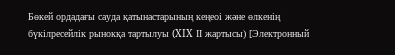Бөкей ордадағы сауда қатынастарының кеңеоі және өлкенің бүкілресейлік рынокқа тартылуы (XIX ІІ жартысы) [Электронный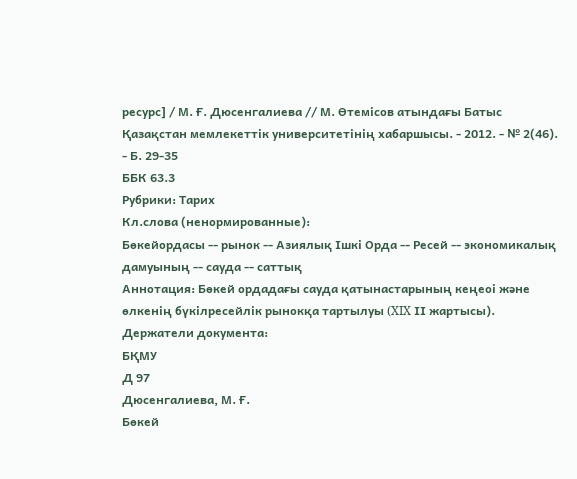ресурс] / М. Ғ. Дюсенгалиева // М. Өтемісов атындағы Батыс Қазақстан мемлекеттік университетінің хабаршысы. - 2012. - № 2(46). - Б. 29-35
ББК 63.3
Рубрики: Тарих
Кл.слова (ненормированные):
Бөкейордасы -- рынок -- Азиялық Ішкі Орда -- Ресей -- экономикалық дамуының -- сауда -- саттық
Аннотация: Бөкей ордадағы сауда қатынастарының кеңеоі және өлкенің бүкілресейлік рынокқа тартылуы (XIX ІІ жартысы).
Держатели документа:
БҚМУ
Д 97
Дюсенгалиева, М. Ғ.
Бөкей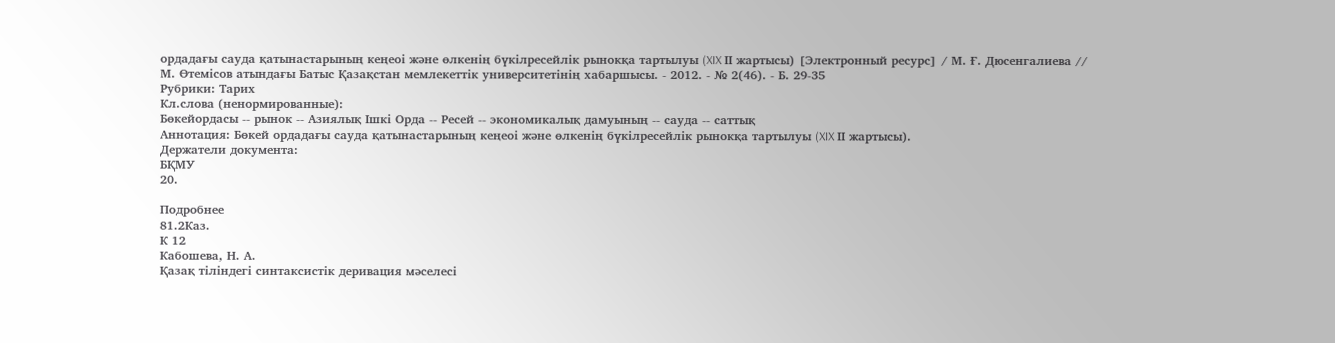ордадағы сауда қатынастарының кеңеоі және өлкенің бүкілресейлік рынокқа тартылуы (XIX ІІ жартысы) [Электронный ресурс] / М. Ғ. Дюсенгалиева // М. Өтемісов атындағы Батыс Қазақстан мемлекеттік университетінің хабаршысы. - 2012. - № 2(46). - Б. 29-35
Рубрики: Тарих
Кл.слова (ненормированные):
Бөкейордасы -- рынок -- Азиялық Ішкі Орда -- Ресей -- экономикалық дамуының -- сауда -- саттық
Аннотация: Бөкей ордадағы сауда қатынастарының кеңеоі және өлкенің бүкілресейлік рынокқа тартылуы (XIX ІІ жартысы).
Держатели документа:
БҚМУ
20.

Подробнее
81.2Каз.
К 12
Кабошева, Н. А.
Қазақ тіліндегі синтаксистік деривация мәселесі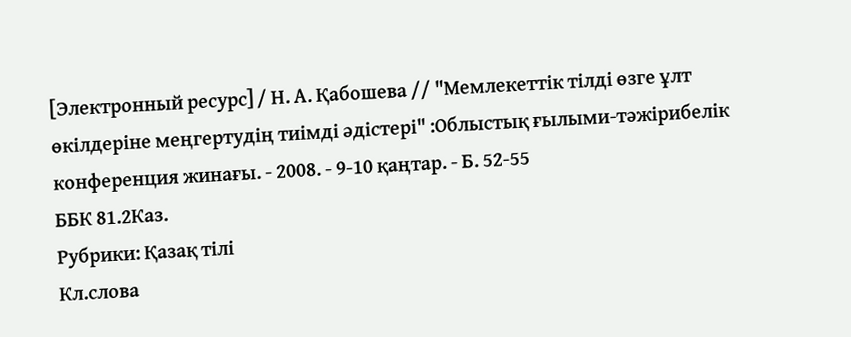[Электронный ресурс] / Н. А. Қабошева // "Мемлекеттік тілді өзге ұлт өкілдеріне меңгертудің тиімді әдістері" :Облыстық ғылыми-тәжірибелік конференция жинағы. - 2008. - 9-10 қаңтар. - Б. 52-55
ББК 81.2Каз.
Рубрики: Қазақ тілі
Кл.слова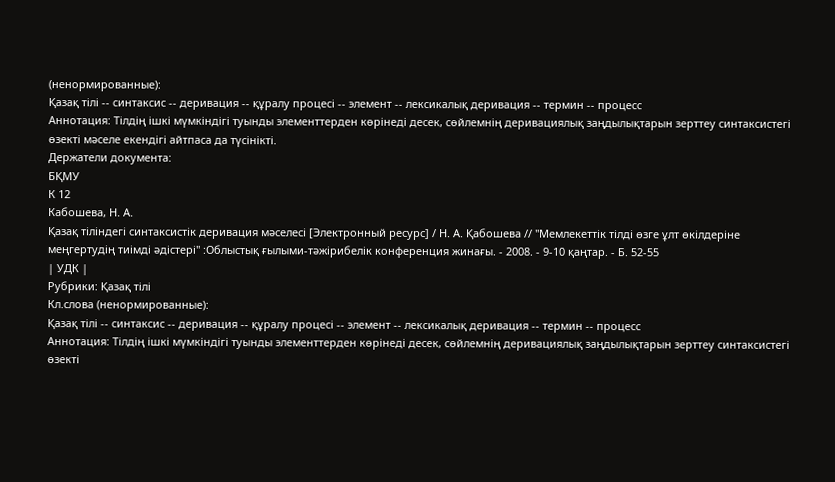(ненормированные):
Қазақ тілі -- синтаксис -- деривация -- құралу процесі -- элемент -- лексикалық деривация -- термин -- процесс
Аннотация: Тілдің ішкі мүмкіндігі туынды элементтерден көрінеді десек, сөйлемнің деривациялық заңдылықтарын зерттеу синтаксистегі өзекті мәселе екендігі айтпаса да түсінікті.
Держатели документа:
БҚМУ
К 12
Кабошева, Н. А.
Қазақ тіліндегі синтаксистік деривация мәселесі [Электронный ресурс] / Н. А. Қабошева // "Мемлекеттік тілді өзге ұлт өкілдеріне меңгертудің тиімді әдістері" :Облыстық ғылыми-тәжірибелік конференция жинағы. - 2008. - 9-10 қаңтар. - Б. 52-55
| УДК |
Рубрики: Қазақ тілі
Кл.слова (ненормированные):
Қазақ тілі -- синтаксис -- деривация -- құралу процесі -- элемент -- лексикалық деривация -- термин -- процесс
Аннотация: Тілдің ішкі мүмкіндігі туынды элементтерден көрінеді десек, сөйлемнің деривациялық заңдылықтарын зерттеу синтаксистегі өзекті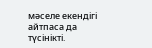мәселе екендігі айтпаса да түсінікті.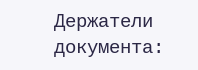Держатели документа: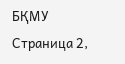БҚМУ
Страница 2,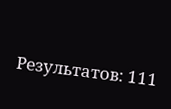Результатов: 111